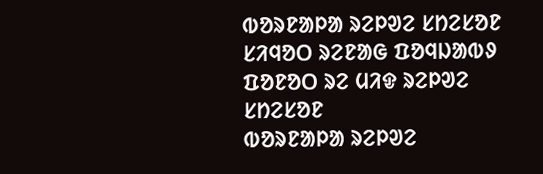ᱵᱚᱨᱱᱟᱞᱟ ᱨᱮᱞᱣᱮ ᱥᱴᱮᱥᱚᱱ
ᱥᱤᱧᱚᱛ ᱨᱮᱱᱟᱜ ᱯᱚᱧᱡᱟᱵᱽ ᱯᱚᱱᱚᱛ ᱨᱮ ᱢᱤᱫ ᱨᱮᱞᱣᱮ ᱥᱴᱮᱥᱚᱱ
ᱵᱚᱨᱱᱟᱞᱟ ᱨᱮᱞᱣᱮ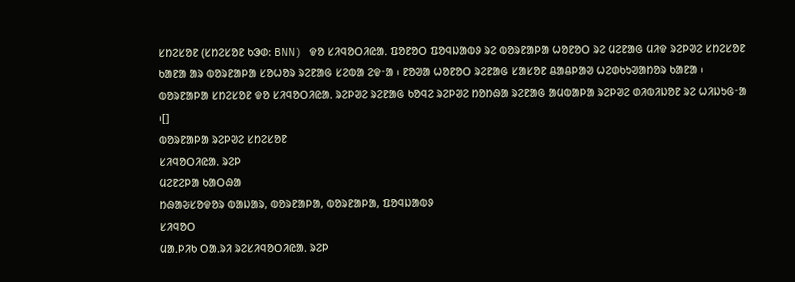ᱥᱴᱮᱥᱚᱱ (ᱥᱴᱮᱥᱚᱱ ᱠᱳᱰ: BNN) ᱫᱚ ᱥᱤᱧᱚᱛᱤᱭᱟᱹ ᱯᱚᱱᱚᱛ ᱯᱚᱧᱡᱟᱵᱽ ᱨᱮ ᱵᱚᱨᱱᱟᱞᱟ ᱦᱚᱱᱚᱛ ᱨᱮ ᱢᱮᱱᱟᱜ ᱢᱤᱫ ᱨᱮᱞᱣᱮ ᱥᱴᱮᱥᱚᱱ ᱠᱟᱱᱟ ᱟᱨ ᱵᱚᱨᱱᱟᱞᱟ ᱥᱚᱦᱚᱨ ᱨᱮᱱᱟᱜ ᱥᱮᱵᱟ ᱮᱫᱼᱟ ᱾ ᱱᱚᱣᱟ ᱦᱚᱱᱚᱛ ᱨᱮᱱᱟᱜ ᱥᱟᱥᱚᱱ ᱪᱟᱪᱞᱟᱣ ᱦᱮᱰᱠᱩᱣᱟᱴᱚᱨ ᱠᱟᱱᱟ ᱾ ᱵᱚᱨᱱᱟᱞᱟ ᱥᱴᱮᱥᱚᱱ ᱫᱚ ᱥᱤᱧᱚᱛᱤᱭᱟᱹ ᱨᱮᱞᱣᱮ ᱨᱮᱱᱟᱜ ᱠᱚᱧᱮ ᱨᱮᱞᱣᱮ ᱴᱚᱴᱷᱟ ᱨᱮᱱᱟᱜ ᱟᱢᱵᱟᱞᱟ ᱨᱮᱞᱣᱮ ᱰᱤᱵᱤᱡᱚᱱ ᱨᱮ ᱦᱤᱡᱩᱜᱼᱟ ᱾[]
ᱵᱚᱨᱱᱟᱞᱟ ᱨᱮᱞᱣᱮ ᱥᱴᱮᱥᱚᱱ
ᱥᱤᱧᱚᱛᱤᱭᱟᱹ ᱨᱮᱞ
ᱢᱮᱱᱮᱞᱟ ᱠᱟᱛᱷᱟ
ᱴᱷᱟᱶᱥᱚᱫᱚᱨ ᱵᱟᱡᱟᱨ, ᱵᱚᱨᱱᱟᱞᱟ, ᱵᱚᱨᱱᱟᱞᱟ, ᱯᱚᱧᱡᱟᱵᱽ
ᱥᱤᱧᱚᱛ
ᱢᱟᱹᱞᱤᱠ ᱛᱟᱹᱨᱤ ᱨᱮᱥᱤᱧᱚᱛᱤᱭᱟᱹ ᱨᱮᱞ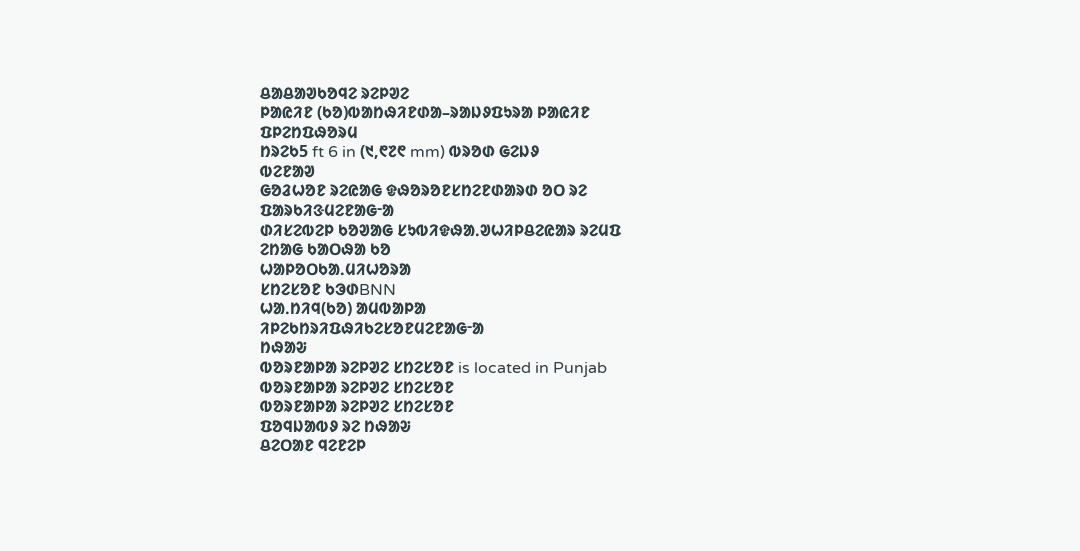ᱪᱟᱪᱟᱣᱠᱚᱧᱮ ᱨᱮᱞᱣᱮ
ᱞᱟᱭᱤᱱ (ᱠᱚ)ᱵᱟᱴᱷᱤᱱᱰᱟ–ᱨᱟᱡᱽᱯᱩᱨᱟ ᱞᱟᱭᱤᱱ
ᱯᱞᱮᱴᱯᱷᱚᱨᱢ
ᱴᱨᱮᱠ5 ft 6 in (᱑,᱖᱗᱖ mm) ᱵᱨᱚᱰ ᱜᱮᱡᱽ
ᱵᱮᱱᱟᱣ
ᱜᱚᱲᱦᱚᱱ ᱨᱮᱭᱟᱜ ᱫᱷᱚᱨᱚᱱᱥᱴᱮᱱᱰᱟᱨᱰ ᱚᱛ ᱨᱮ
ᱯᱟᱨᱠᱤᱝᱢᱮᱱᱟᱜᱼᱟ
ᱰᱤᱥᱮᱵᱮᱞ ᱠᱚᱣᱟᱜ ᱥᱩᱵᱤᱫᱷᱟᱹᱣᱦᱤᱞᱪᱮᱭᱟᱨ ᱨᱮᱢᱯ
ᱮᱴᱟᱜ ᱠᱟᱛᱷᱟ ᱠᱚ
ᱦᱟᱞᱚᱛᱠᱟᱹᱢᱤᱦᱚᱨᱟ
ᱥᱴᱮᱥᱚᱱ ᱠᱳᱰBNN
ᱦᱟᱹᱴᱤᱧ(ᱠᱚ) ᱟᱢᱵᱟᱞᱟ
ᱤᱞᱮᱠᱴᱨᱤᱯᱷᱤᱠᱮᱥᱚᱱᱢᱮᱱᱟᱜᱼᱟ
ᱴᱷᱟᱶ
ᱵᱚᱨᱱᱟᱞᱟ ᱨᱮᱞᱣᱮ ᱥᱴᱮᱥᱚᱱ is located in Punjab
ᱵᱚᱨᱱᱟᱞᱟ ᱨᱮᱞᱣᱮ ᱥᱴᱮᱥᱚᱱ
ᱵᱚᱨᱱᱟᱞᱟ ᱨᱮᱞᱣᱮ ᱥᱴᱮᱥᱚᱱ
ᱯᱚᱧᱡᱟᱵᱽ ᱨᱮ ᱴᱷᱟᱶ
ᱪᱮᱛᱟᱱ ᱧᱮᱱᱮᱞ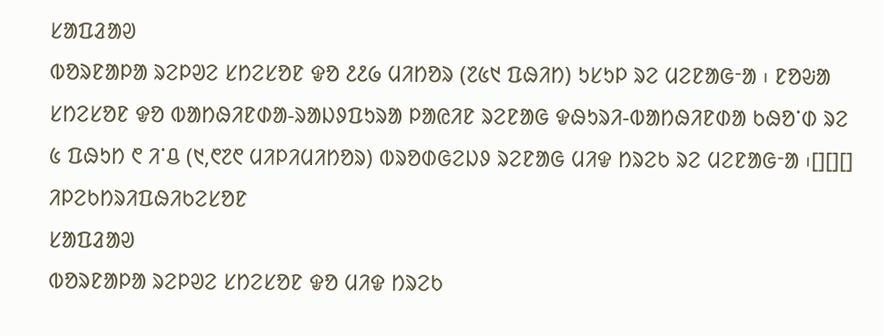ᱥᱟᱯᱲᱟᱣ
ᱵᱚᱨᱱᱟᱞᱟ ᱨᱮᱞᱣᱮ ᱥᱴᱮᱥᱚᱱ ᱫᱚ ᱒᱒᱙ ᱢᱤᱴᱚᱨ (᱗᱕᱑ ᱯᱷᱤᱴ) ᱩᱥᱩᱞ ᱨᱮ ᱢᱮᱱᱟᱜᱼᱟ ᱾ ᱱᱚᱶᱟ ᱥᱴᱮᱥᱚᱱ ᱫᱚ ᱵᱟᱴᱷᱤᱱᱰᱟ-ᱨᱟᱡᱽᱯᱩᱨᱟ ᱞᱟᱭᱤᱱ ᱨᱮᱱᱟᱜ ᱫᱷᱩᱨᱤ-ᱵᱟᱴᱷᱤᱱᱰᱟ ᱠᱷᱚᱸᱰ ᱨᱮ ᱕ ᱯᱷᱩᱴ ᱖ ᱤᱸᱪ (᱑,᱖᱗᱖ ᱢᱤᱞᱤᱢᱤᱴᱚᱨ) ᱵᱨᱚᱰᱜᱮᱡᱽ ᱨᱮᱱᱟᱜ ᱢᱤᱫ ᱴᱨᱮᱠ ᱨᱮ ᱢᱮᱱᱟᱜᱼᱟ ᱾[][][]
ᱤᱞᱮᱠᱴᱨᱤᱯᱷᱤᱠᱮᱥᱚᱱ
ᱥᱟᱯᱲᱟᱣ
ᱵᱚᱨᱱᱟᱞᱟ ᱨᱮᱞᱣᱮ ᱥᱴᱮᱥᱚᱱ ᱫᱚ ᱢᱤᱫ ᱴᱨᱮᱠ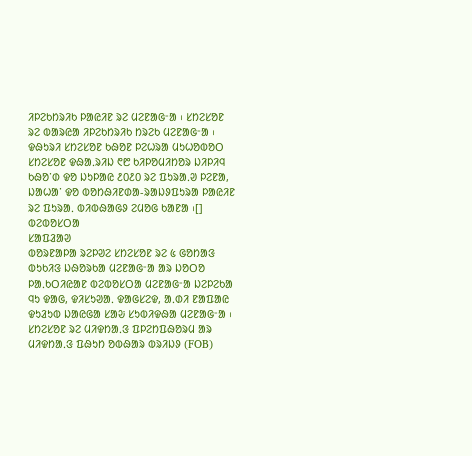ᱤᱞᱮᱠᱴᱨᱤᱠ ᱞᱟᱭᱤᱱ ᱨᱮ ᱢᱮᱱᱟᱜᱼᱟ ᱾ ᱥᱴᱮᱥᱚᱱ ᱨᱮ ᱵᱟᱨᱭᱟ ᱤᱞᱮᱠᱴᱨᱤᱠ ᱴᱨᱮᱠ ᱢᱮᱱᱟᱜᱼᱟ ᱾ ᱫᱷᱩᱨᱤ ᱥᱴᱮᱥᱚᱱ ᱠᱷᱚᱱ ᱞᱮᱦᱨᱟ ᱢᱩᱦᱚᱵᱚᱛ ᱥᱴᱮᱥᱚᱱ ᱫᱷᱟᱹᱨᱤᱡ ᱖᱘ ᱠᱤᱞᱚᱢᱤᱴᱚᱨ ᱡᱤᱞᱤᱧ ᱠᱷᱚᱸᱰ ᱫᱚ ᱡᱩᱞᱟᱭ ᱒᱐᱒᱐ ᱨᱮ ᱯᱩᱨᱟᱹᱣ ᱞᱮᱱᱟ, ᱡᱟᱦᱟᱸ ᱫᱚ ᱵᱚᱴᱷᱤᱱᱰᱟ-ᱨᱟᱡᱽᱯᱩᱨᱟ ᱞᱟᱭᱤᱱ ᱨᱮ ᱯᱩᱨᱟᱹ ᱵᱤᱵᱷᱟᱜᱽ ᱮᱢᱚᱜ ᱠᱟᱱᱟ ᱾[]
ᱵᱮᱵᱚᱥᱛᱟ
ᱥᱟᱯᱲᱟᱣ
ᱵᱚᱨᱱᱟᱞᱟ ᱨᱮᱞᱣᱮ ᱥᱴᱮᱥᱚᱱ ᱨᱮ ᱕ ᱜᱚᱴᱟᱝ ᱵᱩᱠᱤᱝ ᱡᱷᱚᱨᱠᱟ ᱢᱮᱱᱟᱜᱼᱟ ᱟᱨ ᱡᱚᱛᱚ ᱞᱟᱹᱠᱛᱤᱭᱟᱱ ᱵᱮᱵᱚᱥᱛᱟ ᱢᱮᱱᱟᱜᱼᱟ ᱡᱮᱞᱮᱠᱟ ᱧᱩ ᱫᱟᱜ, ᱫᱤᱥᱩᱣᱟᱹ ᱫᱟᱜᱥᱮᱫ, ᱟᱹᱰᱤ ᱱᱟᱯᱟᱭ ᱫᱩᱲᱩᱵ ᱡᱟᱭᱜᱟ ᱥᱟᱶ ᱥᱩᱵᱤᱫᱷᱟ ᱢᱮᱱᱟᱜᱼᱟ ᱾ ᱥᱴᱮᱥᱚᱱ ᱨᱮ ᱢᱤᱫᱴᱟᱹᱝ ᱯᱞᱮᱴᱯᱷᱚᱨᱢ ᱟᱨ ᱢᱤᱫᱴᱟᱹᱝ ᱯᱷᱩᱴ ᱚᱵᱷᱟᱨ ᱵᱨᱤᱡᱽ (FOB)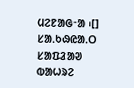ᱢᱮᱱᱟᱜᱼᱟ ᱾[]
ᱥᱟᱹᱠᱷᱭᱟᱹᱛ
ᱥᱟᱯᱲᱟᱣ
ᱵᱟᱦᱨᱮ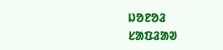ᱡᱚᱱᱚᱲ
ᱥᱟᱯᱲᱟᱣ